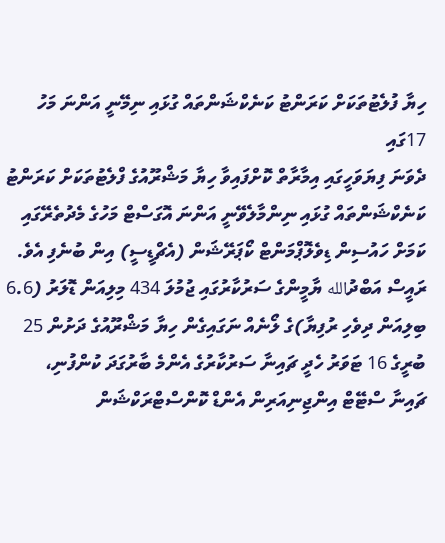ހިޔާ ފުލެޓުތަކަށް ކަރަންޓު ކަނެކްޝަންތައް ގުޅައި ނިމޭނީ އަންނަ މަހު 17ގައި
ދެވަނަ ފިޔަވަހީގައި އިމާރާތް ކޮށްފައިވާ ހިޔާ މަޝްރޫއުގެ ފްލެޓުތަކަށް ކަރަންޓު ކަނެކްޝަންތައް ގުޅައި ނިންމާލެވޭނީ އަންނަ އޮގަސްޓް މަހުގެ މެދުތެރޭގައި ކަމަށް ހައުސިން ޑިވެލޮޕްމަންޓް ކޯޕަރޭޝަން (އެޗްޑީސީ) އިން ބުނެފި އެވެ.
ރައީސް އަބްދުالله ޔާމީންގެ ސަރުކާރުގައި ޖުމުލަ 434 މިލިއަން ޑޮލަރު (6.6 ބިލިއަން ދިވެހި ރުފިޔާ)ގެ ލޯނެއް ނަގައިގެން ހިޔާ މަޝްރޫއުގެ ދަށުން 25 ބުރީގެ 16 ޓަވަރު ހެދީ ޗައިނާ ސަރުކާރުގެ އެންމެ ބާރުގަދަ ކުންފުނި،  ޗައިނާ ސްޓޭޓް އިންޖިނިއަރިން އެންޑް ކޮންސްޓްރަކްޝަން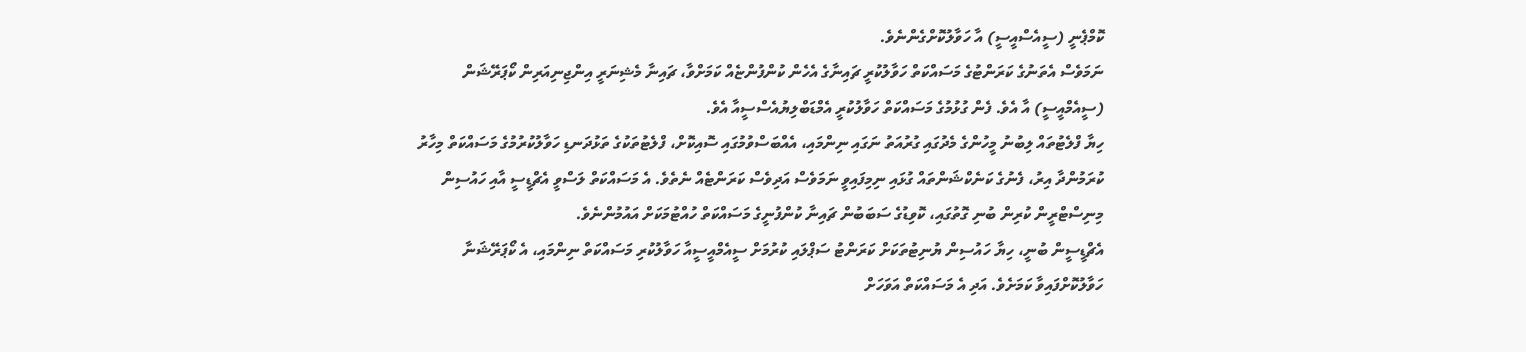ކޮމްޕެނީ (ސީއެސްއީސީ) އާ ހަވާލުކޮށްގެންނެވެ.
ނަމަވެސް އެތަނުގެ ކަރަންޓުގެ މަސައްކަތް ހަވާލުކުރީ ޗައިނާގެ އެހެން ކުންފުންޏެއް ކަމަށްވާ، ޗައިނާ މެޝިނަރީ އިންޖިނިއަރިން ކޯޕަރޭޝަން (ސީއެމްއީސީ) އާ އެވެ. ފެން ގުޅުމުގެ މަސައްކަތް ހަވާލުކުރީ އެމްޑަބްލިޔުއެސްސީއާ އެވެ.
ހިޔާ ފްލެޓުތައް ލިބުނު މީހުންގެ މެދުގައި ގުރުއަތު ނަގައި ނިންމައި، އެއްބަސްވުމުގައި ސޮއިކޮށް، ފްލެޓުތަކުގެ ތަޅުދަނޑި ހަވާލުކުރުމުގެ މަސައްކަތް މިހާރު ކުރަމުންދާ އިރު، ފެނުގެ ކަނެކްޝަންތައް ގުޅައި ނިމިފައިވީ ނަމަވެސް އަދިވެސް ކަރަންޓެއް ނެތެވެ. އެ މަސައްކަތް ލަސްވީ އެޗްޑީސީ އާއި ހައުސިން މިނިސްޓްރީން ކުރިން ބުނި ގޮތުގައި، ކޮވިޑުގެ ސަބަބުން ޗައިނާ ކުންފުނީގެ މަސައްކަތް ހުއްޓުމަކަށް އައުމުންނެވެ.
އެޗްޑީސީން ބުނީ، ހިޔާ ހައުސިން ޔުނިޓުތަކަށް ކަރަންޓު ސަޕްލައި ކުރުމަށް ސީއެމްއީސީއާ ހަވާލުކުރި މަސައްކަތް ނިންމައި، އެ ކޯޕަރޭޝަނާ ހަވާލުކޮށްފައިވާ ކަމަށެވެ. އަދި އެ މަސައްކަތް އަވަހަށް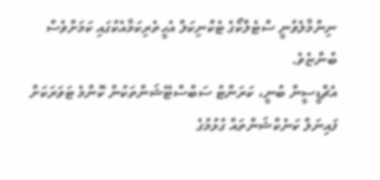ނިންމާލެވުނީ ސްޓެލްކޯގެ ޓެކްނިކަލް އެހީތެރިކަމާއެކުގައި ކަމަށްވެސް ބުންޏެވެ.
އެޗްޑީސީން ބުނީ، ކަރަންޓު ސަބްސްޓޭޝަންތަކުން ކޮންމެ ޓަވަރަކަށް ފައިނަލް ކަނެކްޝަންތައް ގުޅުމުގެ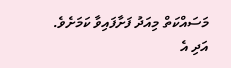މަސައްކަތް މިއަދު ފަށާފައިވާ ކަމަށެވެ. އަދި އެ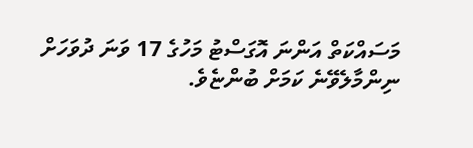މަސައްކަތް އަންނަ އޮގަސްޓު މަހުގެ 17 ވަނަ ދުވަހަށް ނިންމާލެވޭނެ ކަމަށް ބުންޏެވެ.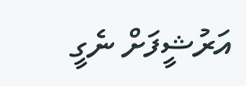އަރުޝީފަށް ނެގީ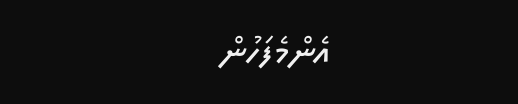އެންމެފަހުން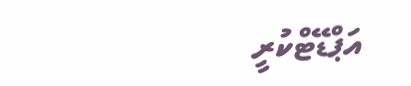އަޕްޑޭޓްކުރީ